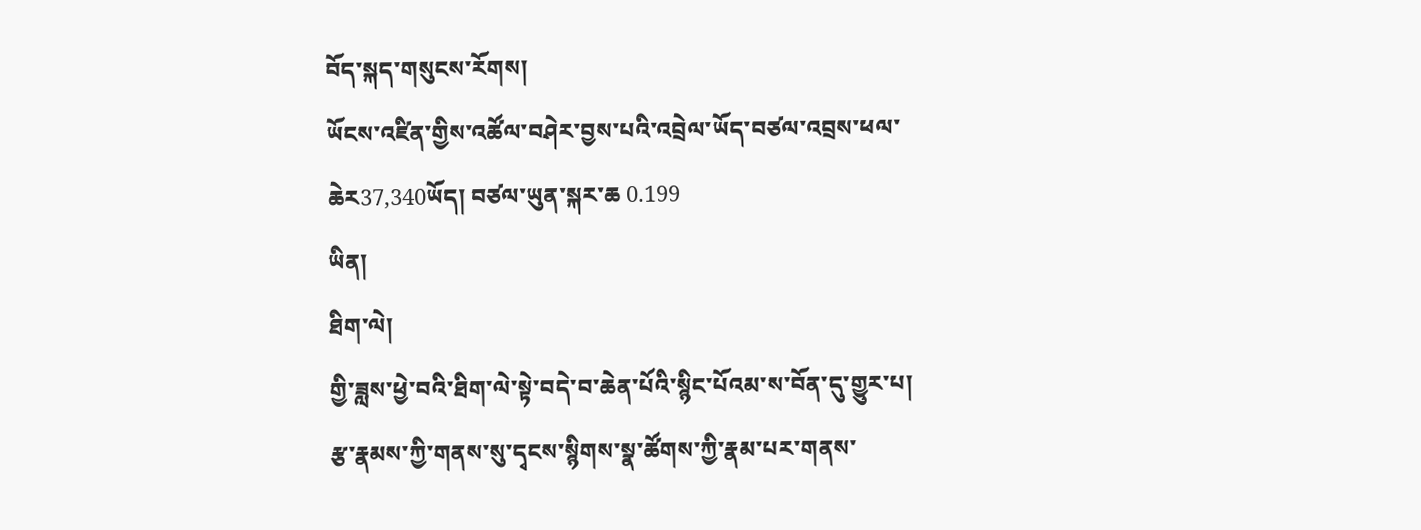བོད་སྐད་གསུངས་རོགས།
ཡོངས་འཛིན་གྱིས་འཚོལ་བཤེར་བྱས་པའི་འབྲེལ་ཡོད་བཙལ་འབྲས་ཕལ་ཆེར37,340ཡོད། བཙལ་ཡུན་སྐར་ཆ 0.199
ཡིན།
ཐིག་ལེ།
གྱི་ཟླས་ཕྱེ་བའི་ཐིག་ལེ་སྟེ་བདེ་བ་ཆེན་པོའི་སྙིང་པོའམ་ས་བོན་དུ་གྱུར་པ། རྩ་རྣམས་ཀྱི་གནས་སུ་དྭངས་སྙིགས་སྣ་ཚོགས་ཀྱི་རྣམ་པར་གནས་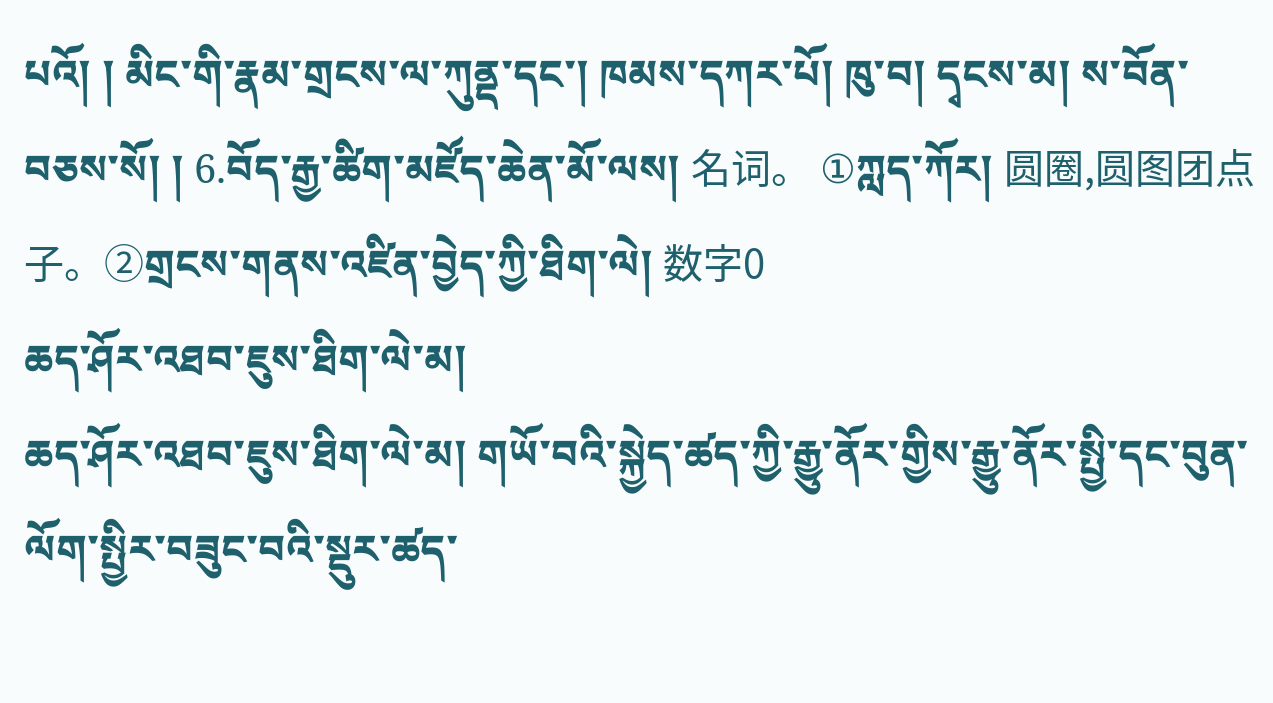པའོ། ། མིང་གི་རྣམ་གྲངས་ལ་ཀུནྡ་དང་། ཁམས་དཀར་པོ། ཁུ་བ། དྭངས་མ། ས་བོན་བཅས་སོ། ། 6.བོད་རྒྱ་ཚིག་མཛོད་ཆེན་མོ་ལས། 名词。 ①ཀླད་ཀོར། 圆圈,圆图团点子。②གྲངས་གནས་འཛིན་བྱེད་ཀྱི་ཐིག་ལེ། 数字0
ཆད་ཤོར་འཐབ་ཇུས་ཐིག་ལེ་མ།
ཆད་ཤོར་འཐབ་ཇུས་ཐིག་ལེ་མ། གཡོ་བའི་སྐྱེད་ཚད་ཀྱི་རྒྱུ་ནོར་གྱིས་རྒྱུ་ནོར་སྤྱི་དང་བུན་ལོག་སྤྱིར་བཟུང་བའི་སྡུར་ཚད་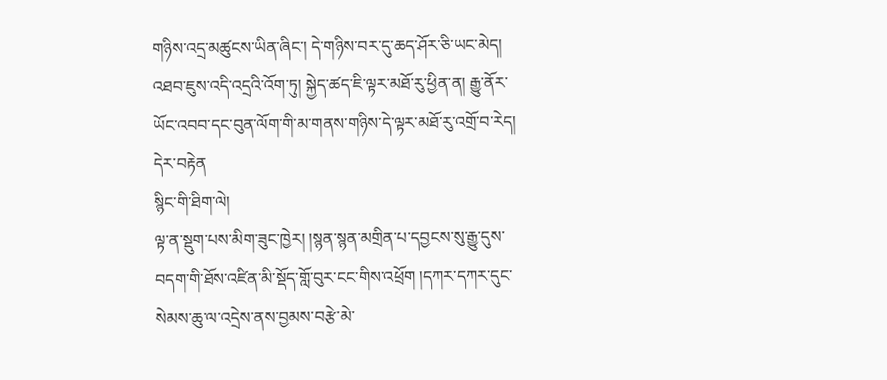གཉིས་འདྲ་མཚུངས་ཡིན་ཞིང་། དེ་གཉིས་བར་དུ་ཆད་ཤོར་ཅི་ཡང་མེད། འཐབ་ཇུས་འདི་འདྲའི་འོག་ཏུ། སྐྱེད་ཚད་ཇི་ལྟར་མཐོ་རུ་ཕྱིན་ན། རྒྱུ་ནོར་ཡོང་འབབ་དང་བུན་ལོག་གི་མ་གནས་གཉིས་དེ་ལྟར་མཐོ་རུ་འགྲོ་བ་རེད། དེར་བརྟེན
སྙིང་གི་ཐིག་ལེ།
ལྟ་ན་སྡུག་པས་མིག་ཟུང་ཁྱེར། །སྙན་སྙན་མགྲིན་པ་དབྱངས་སུ་རྒྱུ་དུས་བདག་གི་ཐོས་འཛིན་མི་སྡོད་གློ་བུར་ངང་གིས་འཕྲོག །དཀར་དཀར་དུང་སེམས་ཆུ་ལ་འདྲེས་ནས་བྱམས་བརྩེ་མེ་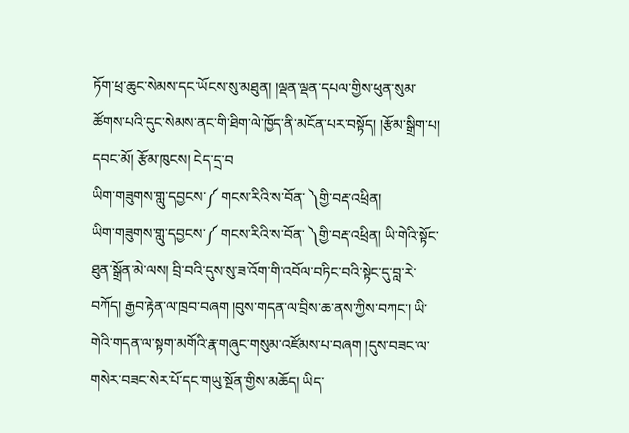ཏོག་ཕྲ་ཆུང་སེམས་དང་ཡོངས་སུ་མཐུན། །ལྡན་ལྡན་དཔལ་གྱིས་ཕུན་སུམ་ཚོགས་པའི་དུང་སེམས་ནང་གི་ཐིག་ལེ་ཁྱོད་ནི་མངོན་པར་བསྟོད། །རྩོམ་སྒྲིག་པ། དབང་མོ། རྩོམ་ཁུངས། ངེད་དྲ་བ
ཡིག་གཟུགས་གླུ་དབྱངས་༼ གངས་རིའི་ས་བོན་ ༽གྱི་བརྡ་འཕྲིན།
ཡིག་གཟུགས་གླུ་དབྱངས་༼ གངས་རིའི་ས་བོན་ ༽གྱི་བརྡ་འཕྲིན། ཡི་གེའི་སྟོང་ཐུན་སྒྲོན་མེ་ལས། བྲི་བའི་དུས་སུ་ཟ་འོག་གི་འབོལ་བཏིང་བའི་སྟེང་དུ་བླ་རེ་བཀོད། རྒྱབ་རྟེན་ལ་ཁྲབ་བཞག །བུས་གདན་ལ་བྲིས་ཆ་ནས་ཀྱིས་བཀང་། ཡི་གེའི་གདན་ལ་སྟག་མགོའི་རྣ་གཞུང་གསུམ་འཛོམས་པ་བཞག །དུས་བཟང་ལ་གསེར་བཟང་སེར་པོ་དང་གཡུ་སྔོན་གྱིས་མཆོད། ཡིད་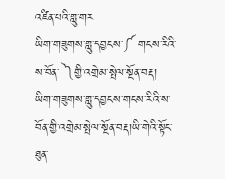འཛིན་པའི་གླུ་གར
ཡིག་གཟུགས་གླུ་དབྱངས་༼ གངས་རིའི་ས་བོན་ ༽གྱི་འགྲེམ་སྤེལ་སྔོན་བརྡ།
ཡིག་གཟུགས་གླུ་དབྱངས་གངས་རིའི་ས་བོན་གྱི་འགྲེམ་སྤེལ་སྔོན་བརྡ།ཡི་གེའི་སྟོང་ཐུན་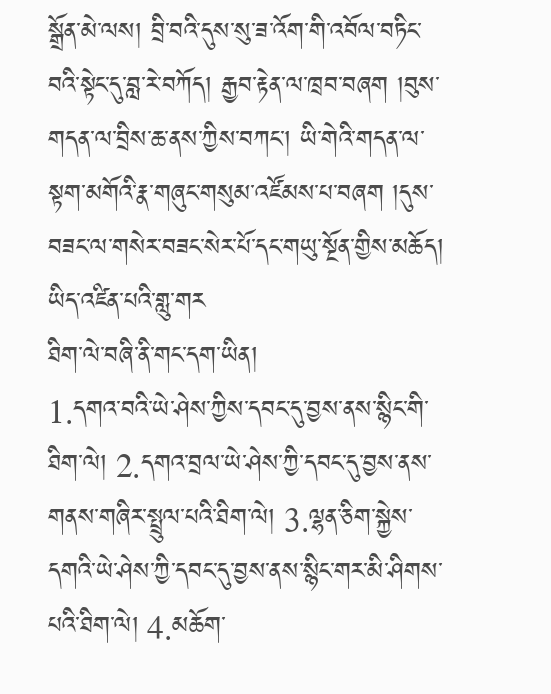སྒྲོན་མེ་ལས། བྲི་བའི་དུས་སུ་ཟ་འོག་གི་འབོལ་བཏིང་བའི་སྟེང་དུ་བླ་རེ་བཀོད། རྒྱབ་རྟེན་ལ་ཁྲབ་བཞག །བུས་གདན་ལ་བྲིས་ཆ་ནས་ཀྱིས་བཀང་། ཡི་གེའི་གདན་ལ་སྟག་མགོའི་རྣ་གཞུང་གསུམ་འཛོམས་པ་བཞག །དུས་བཟང་ལ་གསེར་བཟང་སེར་པོ་དང་གཡུ་སྔོན་གྱིས་མཆོད། ཡིད་འཛིན་པའི་གླུ་གར
ཐིག་ལེ་བཞི་ནི་གང་དག་ཡིན།
1.དགའ་བའི་ཡེ་ཤེས་ཀྱིས་དབང་དུ་བྱས་ནས་སྙིང་གི་ཐིག་ལེ། 2.དགའ་བྲལ་ཡེ་ཤེས་ཀྱི་དབང་དུ་བྱས་ནས་གནས་གཞིར་སྤྲུལ་པའི་ཐིག་ལེ། 3.ལྷན་ཅིག་སྐྱེས་དགའི་ཡེ་ཤེས་ཀྱི་དབང་དུ་བྱས་ནས་སྙིང་གར་མི་ཤིགས་པའི་ཐིག་ལེ། 4.མཆོག་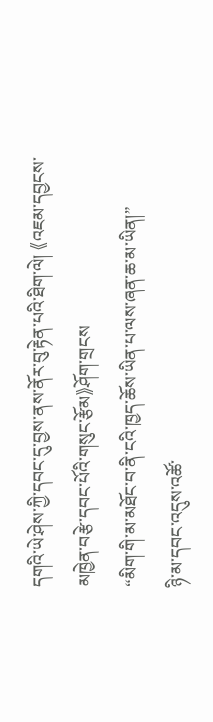དགའི་ཡེ་ཤེས་ཀྱི་དབང་དུ་བྱས་ནས་ནོར་བུ་རྟེན་པའི་ཐིག་ལེ། 《འཇམ་དབྱངས་མཁྱེན་བརྩེ་དབང་པོའི་གསུང་རྩོམ》ཤོག་གྲངས
“མིག་གི་མ་མཐོང་བ་ནི་ངའི་ཁྱད་ཆོས་ཡིན་པ་ལས་ཞན་ཆ་མ་ཡིན།”
ཉི་མ་དབང་འདུས་འཚོ་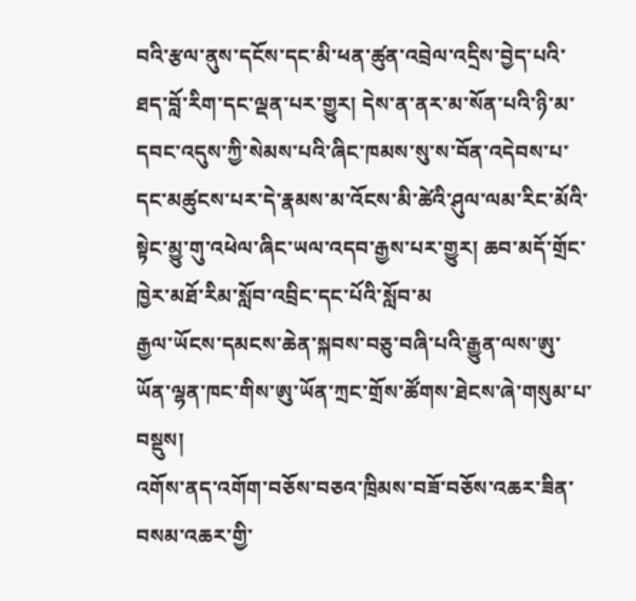བའི་རྩལ་ནུས་དངོས་དང་མི་ཕན་ཚུན་འབྲེལ་འདྲིས་བྱེད་པའི་ཐད་བློ་རིག་དང་ལྡན་པར་གྱུར། དེས་ན་ནར་མ་སོན་པའི་ཉི་མ་དབང་འདུས་ཀྱི་སེམས་པའི་ཞིང་ཁམས་སུ་ས་བོན་འདེབས་པ་དང་མཚུངས་པར་དེ་རྣམས་མ་འོངས་མི་ཚེའི་ཤུལ་ལམ་རིང་མོའི་སྟེང་མྱུ་གུ་འཕེལ་ཞིང་ཡལ་འདབ་རྒྱས་པར་གྱུར། ཆབ་མདོ་གྲོང་ཁྱེར་མཐོ་རིམ་སློབ་འབྲིང་དང་པོའི་སློབ་མ
རྒྱལ་ཡོངས་དམངས་ཆེན་སྐབས་བཅུ་བཞི་པའི་རྒྱུན་ལས་ཨུ་ཡོན་ལྷན་ཁང་གིས་ཨུ་ཡོན་ཀྲང་གྲོས་ཚོགས་ཐེངས་ཞེ་གསུམ་པ་བསྡུས།
འགོས་ནད་འགོག་བཅོས་བཅའ་ཁྲིམས་བཟོ་བཅོས་འཆར་ཟིན་བསམ་འཆར་གྱི་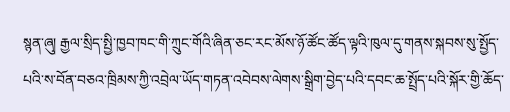སྙན་ཞུ། རྒྱལ་སྲིད་སྤྱི་ཁྱབ་ཁང་གི་ཀྲུང་གོའི་ཞིན་ཅང་རང་མོས་ཉོ་ཚོང་ཚོད་ལྟའི་ཁུལ་དུ་གནས་སྐབས་སུ་སྤྱོད་པའི་ས་བོན་བཅའ་ཁྲིམས་ཀྱི་འབྲེལ་ཡོད་གཏན་འབེབས་ལེགས་སྒྲིག་བྱེད་པའི་དབང་ཆ་སྤྲོད་པའི་སྐོར་གྱི་ཆོད་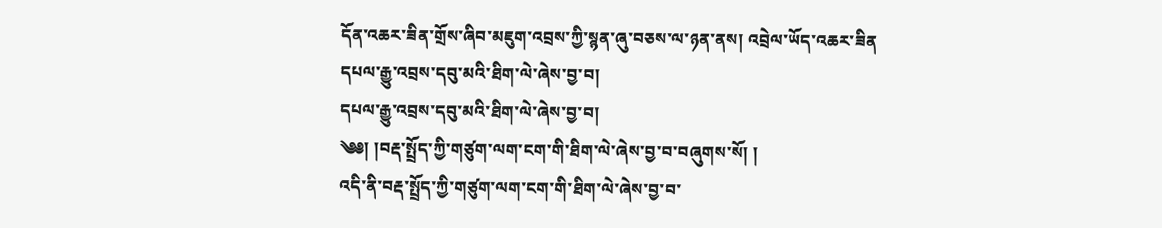དོན་འཆར་ཟིན་གྲོས་ཞིབ་མཇུག་འབྲས་ཀྱི་སྙན་ཞུ་བཅས་ལ་ཉན་ནས། འབྲེལ་ཡོད་འཆར་ཟིན
དཔལ་རྒྱུ་འབྲས་དབུ་མའི་ཐིག་ལེ་ཞེས་བྱ་བ།
དཔལ་རྒྱུ་འབྲས་དབུ་མའི་ཐིག་ལེ་ཞེས་བྱ་བ།
༄༅། །བརྡ་སྤྲོད་ཀྱི་གཙུག་ལག་ངག་གི་ཐིག་ལེ་ཞེས་བྱ་བ་བཞུགས་སོ། །
འདི་ནི་བརྡ་སྤྲོད་ཀྱི་གཙུག་ལག་ངག་གི་ཐིག་ལེ་ཞེས་བྱ་བ་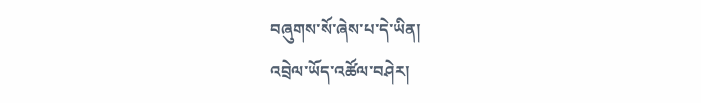བཞུགས་སོ་ཞེས་པ་དེ་ཡིན།
འབྲེལ་ཡོད་འཚོལ་བཤེར།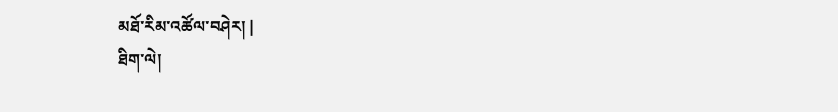མཐོ་རིམ་འཚོལ་བཤེར། |
ཐིག་ལེ།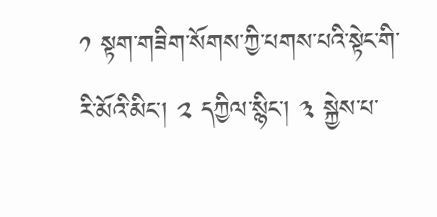༡ སྟག་གཟིག་སོགས་ཀྱི་པགས་པའི་སྟེང་གི་རི་མོའི་མིང་། ༢ དཀྱིལ་སྙིང་། ༣ སྐྱེས་པ་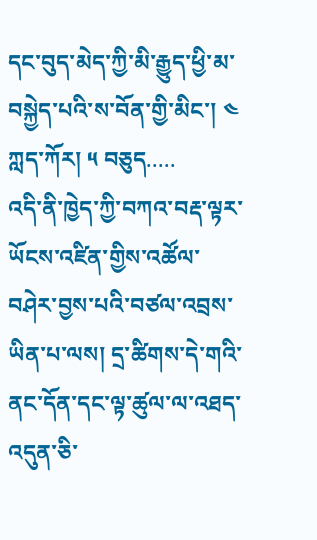དང་བུད་མེད་ཀྱི་མི་རྒྱུད་ཕྱི་མ་བསྐྱེད་པའི་ས་བོན་གྱི་མིང་། ༤ ཀླད་ཀོར། ༥ བཅུད.....
འདི་ནི་ཁྱེད་ཀྱི་བཀའ་བརྡ་ལྟར་ཡོངས་འཛིན་གྱིས་འཚོལ་བཤེར་བྱས་པའི་བཙལ་འབྲས་ཡིན་པ་ལས། དྲ་ཚིགས་དེ་གའི་ནང་དོན་དང་ལྟ་ཚུལ་ལ་འཐད་འདུན་ཅི་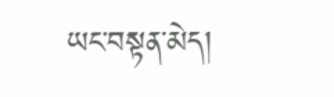ཡང་བསྟན་མེད།